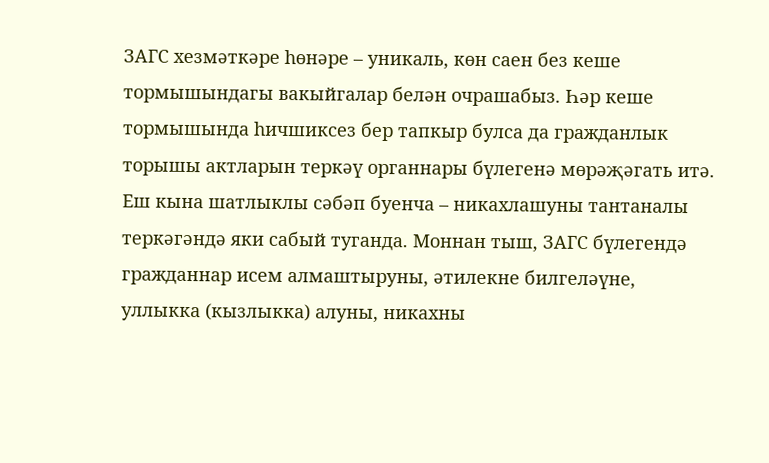ЗАГС хезмәткәре һөнәре – уникаль, көн саен без кеше тормышындагы вакыйгалар белән очрашабыз. Һәр кеше тормышында һичшиксез бер тапкыр булса да гражданлык торышы актларын теркәү органнары бүлегенә мөрәҗәгать итә. Еш кына шатлыклы сәбәп буенча – никахлашуны тантаналы теркәгәндә яки сабый туганда. Моннан тыш, ЗАГС бүлегендә гражданнар исем алмаштыруны, әтилекне билгеләүне, уллыкка (кызлыкка) алуны, никахны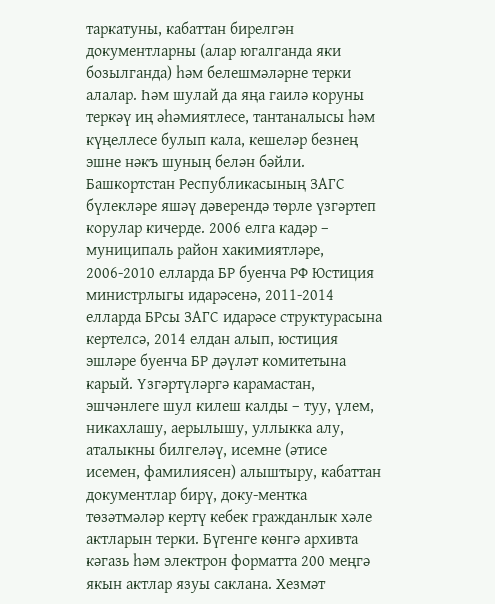таркатуны, кабаттан бирелгән документларны (алар югалганда яки бозылганда) һәм белешмәләрне терки алалар. Һәм шулай да яңа гаилә коруны теркәү иң әһәмиятлесе, тантаналысы һәм күңеллесе булып кала, кешеләр безнең эшне нәкъ шуның белән бәйли.
Башкортстан Республикасының ЗАГС бүлекләре яшәү дәверендә төрле үзгәртеп корулар кичерде. 2006 елга кадәр – муниципаль район хакимиятләре, 2006-2010 елларда БР буенча РФ Юстиция министрлыгы идарәсенә, 2011-2014 елларда БРсы ЗАГС идарәсе структурасына кертелсә, 2014 елдан алып, юстиция эшләре буенча БР дәүләт комитетына карый. Үзгәртүләргә карамастан, эшчәнлеге шул килеш калды – туу, үлем, никахлашу, аерылышу, уллыкка алу, аталыкны билгеләү, исемне (әтисе исемен, фамилиясен) алыштыру, кабаттан документлар бирү, доку-ментка төзәтмәләр кертү кебек гражданлык хәле актларын терки. Бүгенге көнгә архивта кәгазь һәм электрон форматта 200 меңгә якын актлар язуы саклана. Хезмәт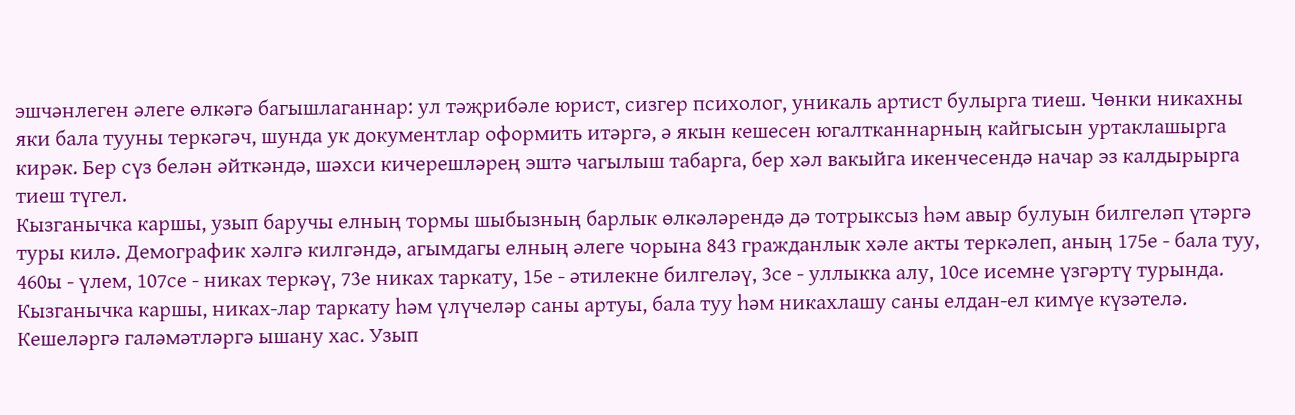эшчәнлеген әлеге өлкәгә багышлаганнар: ул тәҗрибәле юрист, сизгер психолог, уникаль артист булырга тиеш. Чөнки никахны яки бала тууны теркәгәч, шунда ук документлар оформить итәргә, ә якын кешесен югалтканнарның кайгысын уртаклашырга кирәк. Бер сүз белән әйткәндә, шәхси кичерешләрең эштә чагылыш табарга, бер хәл вакыйга икенчесендә начар эз калдырырга тиеш түгел.
Кызганычка каршы, узып баручы елның тормы шыбызның барлык өлкәләрендә дә тотрыксыз һәм авыр булуын билгеләп үтәргә туры килә. Демографик хәлгә килгәндә, агымдагы елның әлеге чорына 843 гражданлык хәле акты теркәлеп, аның 175е - бала туу, 460ы - үлем, 107се - никах теркәү, 73е никах таркату, 15е - әтилекне билгеләү, 3се - уллыкка алу, 10се исемне үзгәртү турында.
Кызганычка каршы, никах-лар таркату һәм үлүчеләр саны артуы, бала туу һәм никахлашу саны елдан-ел кимүе күзәтелә. Кешеләргә галәмәтләргә ышану хас. Узып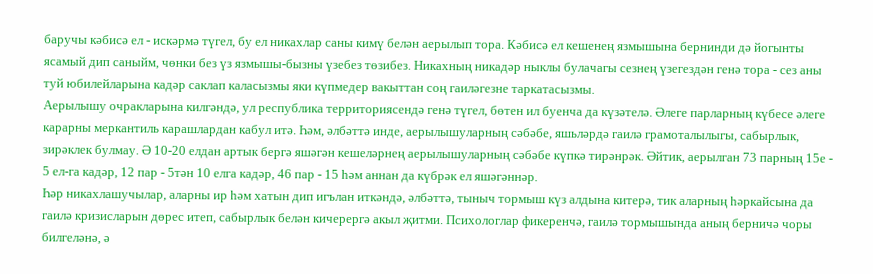баручы кәбисә ел - искәрмә түгел, бу ел никахлар саны кимү белән аерылып тора. Кәбисә ел кешенең язмышына бернинди дә йогынты ясамый дип саныйм, чөнки без үз язмышы-бызны үзебез төзибез. Никахның никадәр ныклы булачагы сезнең үзегездән генә тора - сез аны туй юбилейларына кадәр саклап каласызмы яки күпмедер вакыттан соң гаиләгезне таркатасызмы.
Аерылышу очракларына килгәндә, ул республика территориясендә генә түгел, бөтен ил буенча да күзәтелә. Әлеге парларның күбесе әлеге карарны меркантиль карашлардан кабул итә. Һәм, әлбәттә инде, аерылышуларның сәбәбе, яшьләрдә гаилә грамоталылыгы, сабырлык, зирәклек булмау. Ә 10-20 елдан артык бергә яшәгән кешеләрнең аерылышуларның сәбәбе күпкә тирәнрәк. Әйтик, аерылган 73 парның 15е - 5 ел-га кадәр, 12 пар - 5тән 10 елга кадәр, 46 пар - 15 һәм аннан да күбрәк ел яшәгәннәр.
Һәр никахлашучылар, аларны ир һәм хатын дип игълан иткәндә, әлбәттә, тыныч тормыш күз алдына китерә, тик аларның һәркайсына да гаилә кризисларын дөрес итеп, сабырлык белән кичерергә акыл җитми. Психологлар фикеренчә, гаилә тормышында аның берничә чоры билгеләнә, ә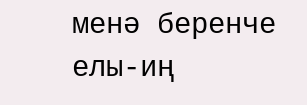менә беренче елы-иң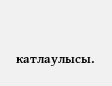катлаулысы.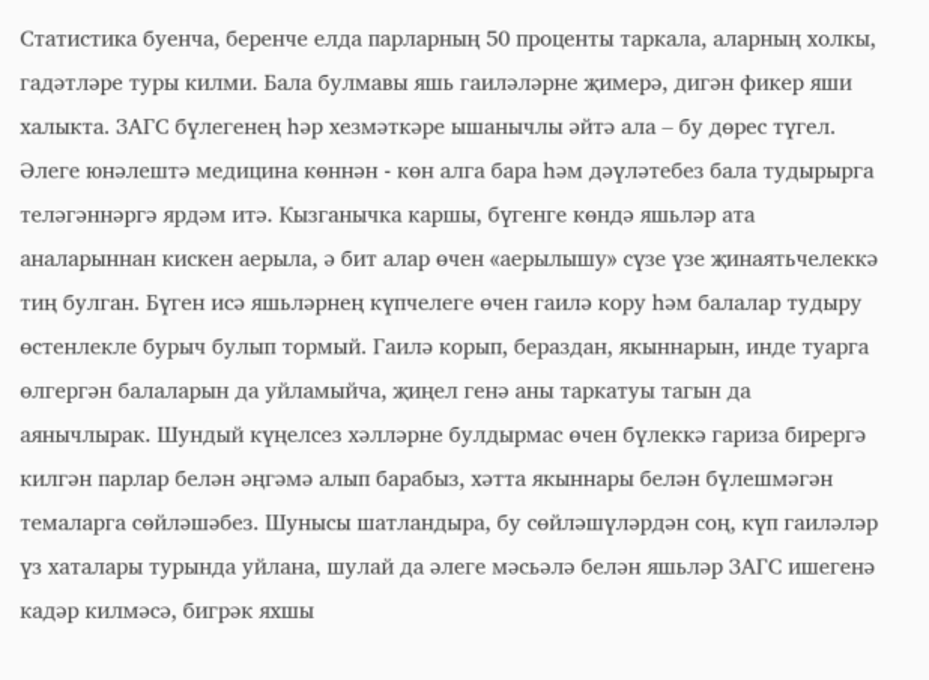Статистика буенча, беренче елда парларның 50 проценты таркала, аларның холкы, гадәтләре туры килми. Бала булмавы яшь гаиләләрне җимерә, дигән фикер яши халыкта. ЗАГС бүлегенең һәр хезмәткәре ышанычлы әйтә ала – бу дөрес түгел. Әлеге юнәлештә медицина көннән - көн алга бара һәм дәүләтебез бала тудырырга теләгәннәргә ярдәм итә. Кызганычка каршы, бүгенге көндә яшьләр ата аналарыннан кискен аерыла, ә бит алар өчен «аерылышу» сүзе үзе җинаятьчелеккә тиң булган. Бүген исә яшьләрнең күпчелеге өчен гаилә кору һәм балалар тудыру өстенлекле бурыч булып тормый. Гаилә корып, бераздан, якыннарын, инде туарга өлгергән балаларын да уйламыйча, җиңел генә аны таркатуы тагын да аянычлырак. Шундый күңелсез хәлләрне булдырмас өчен бүлеккә гариза бирергә килгән парлар белән әңгәмә алып барабыз, хәтта якыннары белән бүлешмәгән темаларга сөйләшәбез. Шунысы шатландыра, бу сөйләшүләрдән соң, күп гаиләләр үз хаталары турында уйлана, шулай да әлеге мәсьәлә белән яшьләр ЗАГС ишегенә кадәр килмәсә, бигрәк яхшы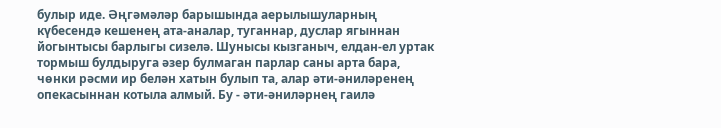булыр иде. Әңгәмәләр барышында аерылышуларның күбесендә кешенең ата-аналар, туганнар, дуслар ягыннан йогынтысы барлыгы сизелә. Шунысы кызганыч, елдан-ел уртак тормыш булдыруга әзер булмаган парлар саны арта бара, чөнки рәсми ир белән хатын булып та, алар әти-әниләренең опекасыннан котыла алмый. Бу - әти-әниләрнең гаилә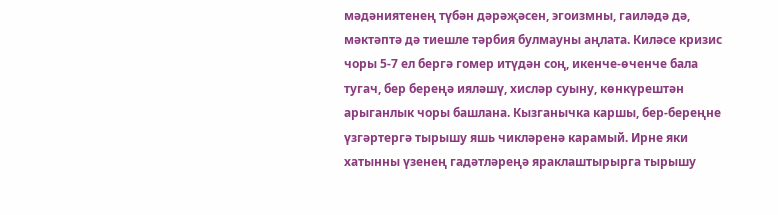мәдәниятенең түбән дәрәҗәсен, эгоизмны, гаиләдә дә, мәктәптә дә тиешле тәрбия булмауны аңлата. Киләсе кризис чоры 5-7 ел бергә гомер итүдән соң, икенче-өченче бала тугач, бер береңә ияләшү, хисләр суыну, көнкүрештән арыганлык чоры башлана. Кызганычка каршы, бер-береңне үзгәртергә тырышу яшь чикләренә карамый. Ирне яки хатынны үзенең гадәтләреңә яраклаштырырга тырышу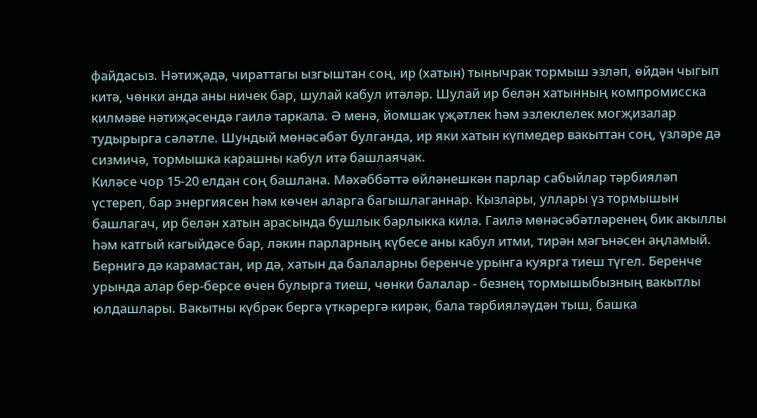файдасыз. Нәтиҗәдә, чираттагы ызгыштан соң, ир (хатын) тынычрак тормыш эзләп, өйдән чыгып китә, чөнки анда аны ничек бар, шулай кабул итәләр. Шулай ир белән хатынның компромисска килмәве нәтиҗәсендә гаилә таркала. Ә менә, йомшак үҗәтлек һәм эзлеклелек могҗизалар тудырырга сәләтле. Шундый мөнәсәбәт булганда, ир яки хатын күпмедер вакыттан соң, үзләре дә сизмичә, тормышка карашны кабул итә башлаячак.
Киләсе чор 15-20 елдан соң башлана. Мәхәббәттә өйләнешкән парлар сабыйлар тәрбияләп үстереп, бар энергиясен һәм көчен аларга багышлаганнар. Кызлары, уллары үз тормышын башлагач, ир белән хатын арасында бушлык барлыкка килә. Гаилә мөнәсәбәтләренең бик акыллы һәм катгый кагыйдәсе бар, ләкин парларның күбесе аны кабул итми, тирән мәгънәсен аңламый. Бернигә дә карамастан, ир дә, хатын да балаларны беренче урынга куярга тиеш түгел. Беренче урында алар бер-берсе өчен булырга тиеш, чөнки балалар - безнең тормышыбызның вакытлы юлдашлары. Вакытны күбрәк бергә үткәрергә кирәк, бала тәрбияләүдән тыш, башка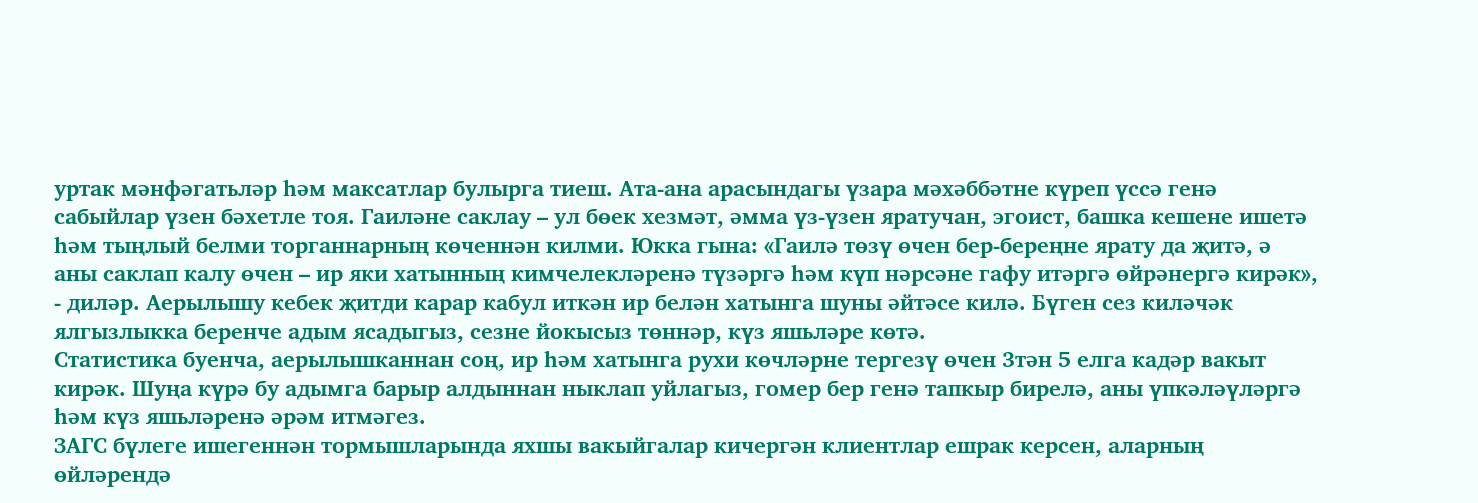уртак мәнфәгатьләр һәм максатлар булырга тиеш. Ата-ана арасындагы үзара мәхәббәтне күреп үссә генә сабыйлар үзен бәхетле тоя. Гаиләне саклау – ул бөек хезмәт, әмма үз-үзен яратучан, эгоист, башка кешене ишетә һәм тыңлый белми торганнарның көченнән килми. Юкка гына: «Гаилә төзү өчен бер-береңне ярату да җитә, ә аны саклап калу өчен – ир яки хатынның кимчелекләренә түзәргә һәм күп нәрсәне гафу итәргә өйрәнергә кирәк», - диләр. Аерылышу кебек җитди карар кабул иткән ир белән хатынга шуны әйтәсе килә. Бүген сез киләчәк ялгызлыкка беренче адым ясадыгыз, сезне йокысыз төннәр, күз яшьләре көтә.
Статистика буенча, аерылышканнан соң, ир һәм хатынга рухи көчләрне тергезү өчен 3тән 5 елга кадәр вакыт кирәк. Шуңа күрә бу адымга барыр алдыннан ныклап уйлагыз, гомер бер генә тапкыр бирелә, аны үпкәләүләргә һәм күз яшьләренә әрәм итмәгез.
ЗАГС бүлеге ишегеннән тормышларында яхшы вакыйгалар кичергән клиентлар ешрак керсен, аларның өйләрендә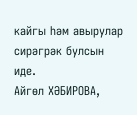кайгы һәм авырулар сирәгрәк булсын иде.
Айгөл ХӘБИРОВА,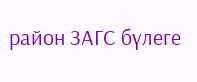район ЗАГС бүлеге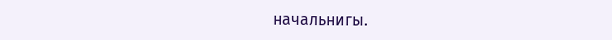начальнигы.